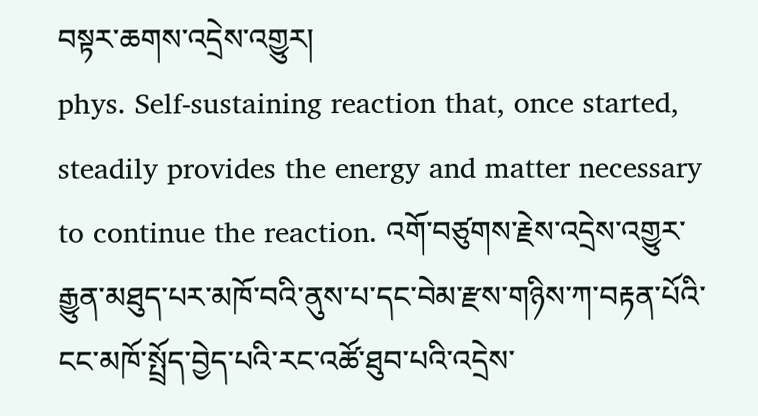བསྟར་ཆགས་འདྲེས་འགྱུར།
phys. Self-sustaining reaction that, once started, steadily provides the energy and matter necessary to continue the reaction. འགོ་བཙུགས་རྗེས་འདྲེས་འགྱུར་རྒྱུན་མཐུད་པར་མཁོ་བའི་ནུས་པ་དང་བེམ་རྫས་གཉིས་ཀ་བརྟན་པོའི་ངང་མཁོ་སྤྲོད་བྱེད་པའི་རང་འཚོ་ཐུབ་པའི་འདྲེས་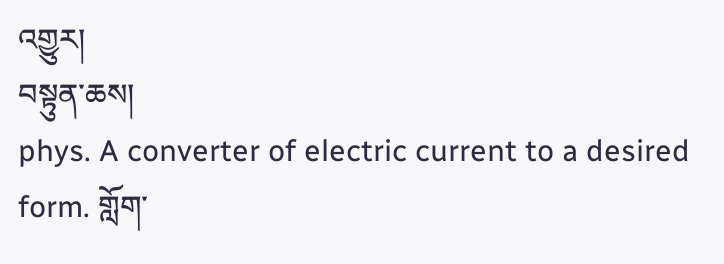འགྱུར།
བསྟུན་ཆས།
phys. A converter of electric current to a desired form. གློག་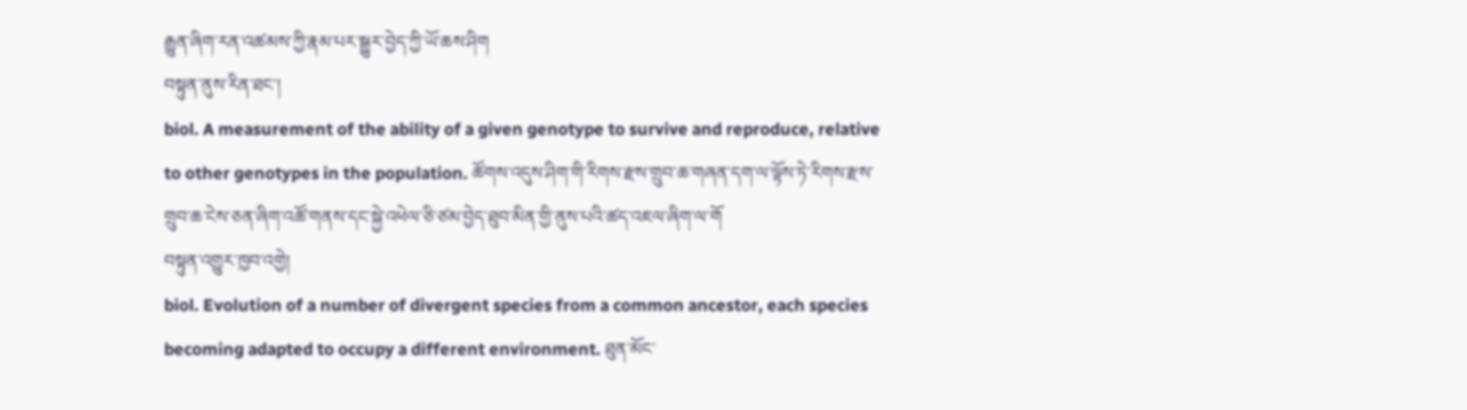རྒྱུན་ཞིག་རན་འཚམས་ཀྱི་རྣམ་པར་སྒྱུར་བྱེད་ཀྱི་ཡོ་ཆས་ཤིག
བསྟུན་ནུས་རིན་ཐང་།
biol. A measurement of the ability of a given genotype to survive and reproduce, relative to other genotypes in the population. ཚོགས་འདུས་ཤིག་གི་རིགས་རྫས་གྲུབ་ཆ་གཞན་དག་ལ་ལྟོས་ཏེ་རིགས་རྫས་གྲུབ་ཆ་ངེས་ཅན་ཞིག་འཚོ་གནས་དང་སྐྱེ་འཕེལ་ཅི་ཙམ་བྱེད་ཐུབ་མིན་གྱི་ནུས་པའི་ཚད་འཇལ་ཞིག་ལ་གོ
བསྟུན་འགྱུར་ཁྱབ་འགྱེ།
biol. Evolution of a number of divergent species from a common ancestor, each species becoming adapted to occupy a different environment. ཐུན་མོང་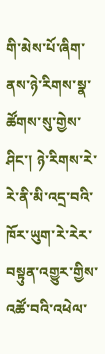གི་མེས་པོ་ཞིག་ནས་ཉེ་རིགས་སྣ་ཚོགས་སུ་གྱེས་ཤིང་། ཉེ་རིགས་རེ་རེ་ནི་མི་འདྲ་བའི་ཁོར་ཡུག་རེ་རེར་བསྟུན་འགྱུར་གྱིས་འཚོ་བའི་འཕེལ་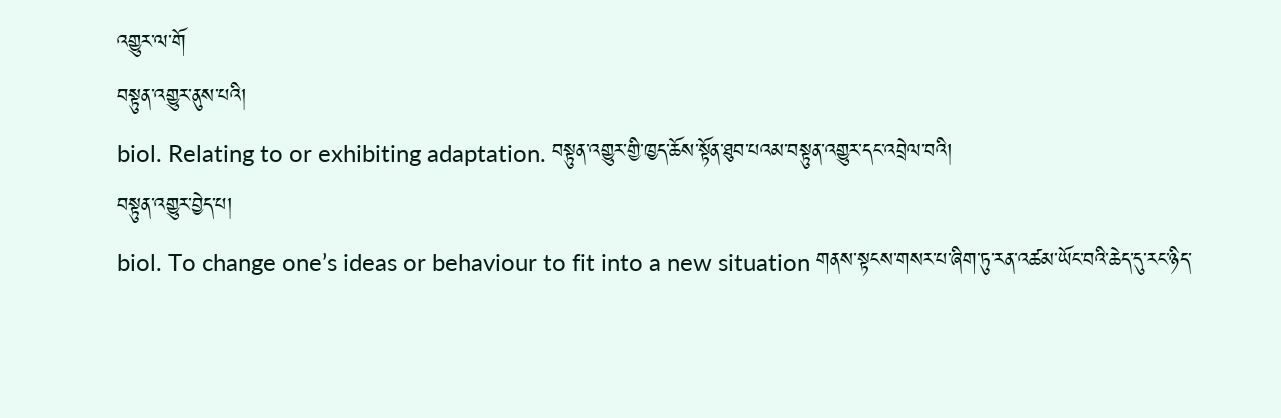འགྱུར་ལ་གོ
བསྟུན་འགྱུར་ནུས་པའི།
biol. Relating to or exhibiting adaptation. བསྟུན་འགྱུར་གྱི་ཁྱད་ཆོས་སྟོན་ཐུབ་པའམ་བསྟུན་འགྱུར་དང་འབྲེལ་བའི།
བསྟུན་འགྱུར་བྱེད་པ།
biol. To change one’s ideas or behaviour to fit into a new situation གནས་སྟངས་གསར་པ་ཞིག་ཏུ་རན་འཚམ་ཡོང་བའི་ཆེད་དུ་རང་ཉིད་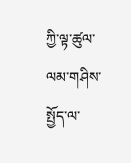ཀྱི་ལྟ་ཚུལ་ལམ་གཤིས་སྤྱོད་ལ་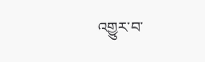འགྱུར་བ་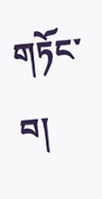གཏོང་བ།